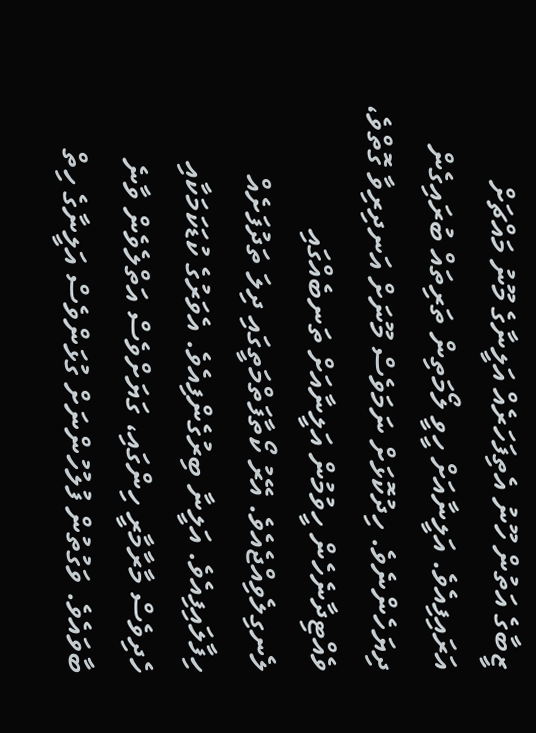ޒީބާގެ އަތުން ހޫނު އެތިފަހަރެއް އަލީނާގެ މޫނު މައްޗަށް އަރައިފިއެވެ. އަލީނާއަށް ހީވީ ލޯމަތިން ތަރިތައް ބުރައިގެން ދިޔަހެންނެވެ. ހިދުކޮޅަށް ނަމަވެސް މޫނަށް އަނދިރިވާ ގޮތްވެ، ވެއްޓިދާނެހެން ހީވުމުން އަލީނާއަށް ތަނބެއްގައި ލެނގިލެވިއްޖެއެވެ. އޭރު ކޯތާފަތްމަތީގައި ދިލަ ތަދުފަށެއް ހިފާލައިފިއެވެ. އަލީނާ ބިރުގެންފިއެވެ. އެވަރުގެ ކުޑަކަމަކާއި ހެދިވެސް މާރާމާރީ ހިންގައި، ގަޔަށްވެސް އަތްލެވެން ވާނެ ބާވައެވެ. ވަގުތުން ފުލުހުންނަށް ގުޅަންވެސް އަލީނާގެ ހިތް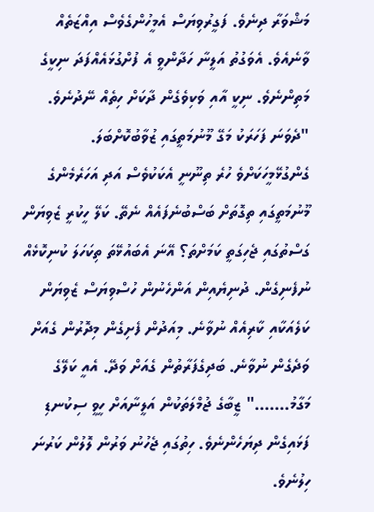މަޝްވަރާ ދިނެވެ. ފަގީރުވިޔަސް އެމީހުންގެވެސް އިއްޒަތެއް ވާނެއެވެ. އެވަގުތު އަލީނާ ހަދާންވީ އެ ފުށްގުޅައެއްފަދަ ނިކީގެ މަތިންނެވެ. ނިކީ އާއި ވަކިވެގެން ދާކަށް ހިތެއް ނޭދުނެވެ.
"ދެވަނަ ފަހަރަކު މަގޭ މޫނުމަތީގައި ޒުވާބުކޮށްބަލަ. ގެންގުޅޭމީހަކަށްވެ ހުރެ ތިނޫނީ އެކަކުވެސް އަދި އަހަރެމެންގެ މޫނުމަތީގައި ތިގޮތަށް ބަސްބުނެފައެއް ނެތޭ. ކަލޭ ހީކުރީ ޒެވިޔަން ގަސްތުގައި ޖެހިގަތީ ކަމަށްތަ؟ އޭނަ އެބައުޅޭތަ ތިކަހަލަ ކުނިކޮޅެއް ނުފެނިގެން. ދުނިޔެއިން އަންހެނުން ހުސްވިޔަސް ޒެވިޔަން ކަލެއަކާއި ކާރިއެއް ނުވާނެ. މިއަދުން ފެށިގެން މިދޮރުން ގެއަށް ވަދެގެން ނުވާނެ. ބަދިގެފަރާތުން ގެއަށް ވަދޭ. އެއީ ކަލޭގެ މަގާމު......." ޒީބާގެ ޖުމްލަތަކުން އަލީނާއަށް ހީވީ ސިކުނޑި ފަޅައިގެން ދިޔަހެންނެވެ. ހިތުގައި ޖެހުނު ވަރުން ލޮލުން ކަރުނަ ހިލުނެވެ.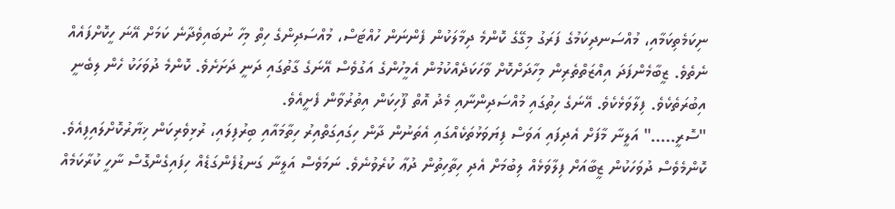ނިކަމެތިކަމާއި، މުއްސަނދިކަމުގެ ފަރަގު މިގޭގެ ކޮންމެ ދިމާލަކުން ފެންނަން ހުއްޓަސް، މުއްސަދިންގެ ހިތް މިހާ ނުބައިވެދާނެ ކަމަށް އޭނަ ހީކޮށްފައެއް ނެތެވެ. ޒީބާމެންފަދަ އިއްޒަތްތެރިން މިހާދަށްކޮށް ވާހަކަދެއްކުމުން އެމީހުންގެ އަގުވެސް އޭނަގެ ގާތުގައި ދަނީ ދަށަށެވެ. ކޮންމެ ދުވަހަކު ހެން ލިބެނީ އިބުރަތެކެވެ. ފިލާވަޅެކެވެ. އޭނަގެ ހިތުގައި މުއްސަދިންނާއި މެދު އޮތް ފޫހިކަން އިތުރުވާން ފެށީއެވެ.
"ސޮރީ....." އަލީނާ މާފަށް އެދިފައި އަވަސް ފިޔަވަޅުތަކެއްގައި އެތަނުން ދާން ހިގައިގަތްއިރު ހިތާމައާއި ބިރުފިލައި، ރުޅިވެރިކަން ޚިޔާރުކޮށްލައިފިއެވެ. ކޮންމެވެސް ދުވަހަކުން ޒީބާއަށް ފިލާވަޅެއް ލިބުމަށް އެދި ހިތާހިތުން ދުޢާ ކުރެވުނެވެ. ނަމަވެސް އަލީނާ ގަނޑުފެންގަޑެއް ހިފައިގެންގޮސް ނާހީ ކުރާކަމެއް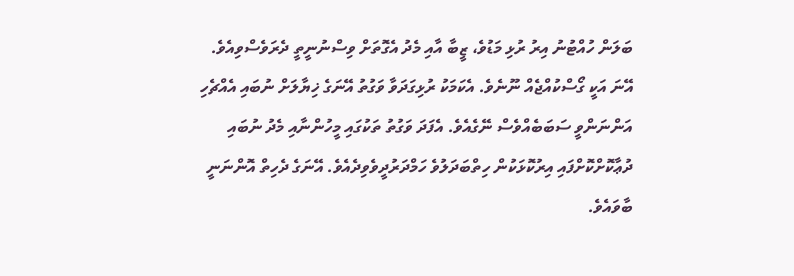ބަލަން ހުއްޓުނު އިރު ރުޅި މަޑުވެ، ޒީބާ އާއި މެދު އެގޮތަށް ވިސްނުނީތީ ދެރަވެސްވިއެވެ. އޭނަ އަކީ ގޯސްކުއްޖެއް ނޫނެވެ. އެކަމަކު ރުޅިގަދަވާ ވަގުތު އޭނަގެ ޚިޔާލަށް ނުބައި އެއްޗެހި އަންނަންވީ ސަބަބެއްވެސް ނޭގެއެވެ. އެފަދަ ވަގުތު ތަކުގައި މީހުންނާއި މެދު ނުބައި ދުޢާކޮށްކޮށްފައި އިރުކޮޅަކުން ހިތްބަދަލުވެ ހަމްދަރުދީވެވިދެއެވެ. އޭނަގެ ދެހިތް އޮންނަނީ ބާވައެވެ.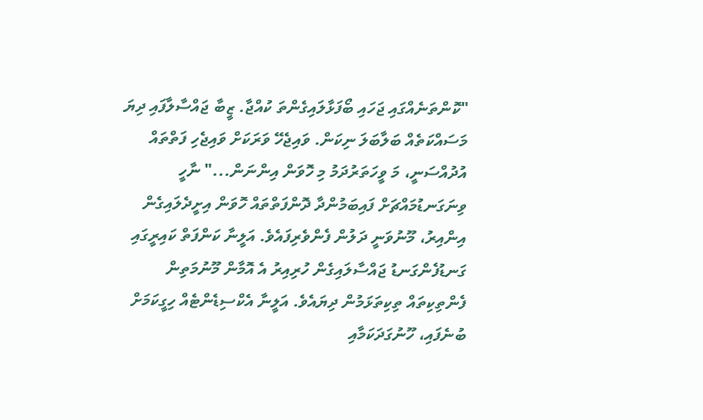"ކޮންތަނެއްގައި ޖަހައި ބޯފަޅާލައިގެންތަ ކުއްޖާ. ޒީބާ ޖައްސާލާފައި ދިޔަ މަސައްކަތެއް ބަލާބަލަ ނިކަން. ވައިޖެހޭ ވަރަކަށް ވައިޖެހި ފަތްތައް އުދުއްސަނީ، މަ ވީހަތަރުދަމު މި ހޮވަން އިންނަން..." ނާހީ ވިނަގަނޑުމައްޗަށް ފައިބަމުންދާ ދޮންފަތްތައް ހޮވަން އިށީދެލައިގެން އިންއިރު، މޫނުވަނީ ދަލުން ފެންވެރިފައެވެ. އަލީނާ ކަންފަތް ކައިރީގައި ގަނޑުފެންގަނޑު ޖައްސާލައިގެން ހުރިއިރު އެ އޮމާން މޫނުމަތިން ފެންތިކިތައް ތިކިތަޅަމުން ދިޔައެވެ. އަލީނާ އެކްސިޑެންޓެއް ހިގީކަމަށް ބުނެފައި، ހޫނުގަދަކަމާއި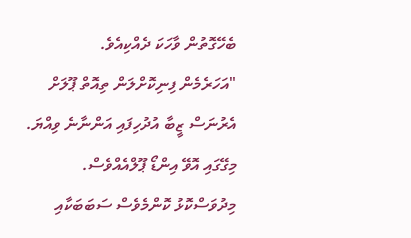ބެހޭގޮތުން ވާހަކަ ދެއްކިއެވެ.
"އަހަރެމެން ފިނިކޮށްލަން ތިއޮތް ޕޫލަށް އެރުނަސް ޒީބާ އުދުހިފައި އަންނާނެ ވިއްޔަ. މިގޭގައި އޮވޭ އިންޑޯ ޕޫލްއެއްވެސް. މިދުވަސްކޮޅު ކޮންމެވެސް ސަބަބަކާއި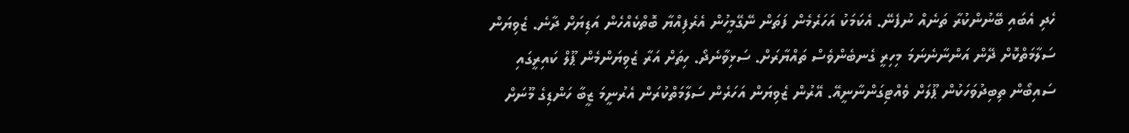ހެދި އެބައި ބޭނުންކުރާ ތަނެއް ނުފެނޭ. އެކަމަކު އަހަރެމެން ފަތަން ނޭގޭމީހުން އެރެފިއްޔާ ބޮތްކެއްހެން އަޑިޔަށް ދާނެ. ޒެވިޔަން ސަލާމަތްކޮށް ދޭން އަންނާނެނަމަ މިހިރީ ގެނބެންވެސް ތައްޔާރަށް. ސަޅިވާނެދޯ. ހިތަށް އަރާ ޒެވިޔަންމެން ޕޫލް ކައިރީގައި ސައިބޯން ތިބިދުވަހަކުން ޕޫލަށް ވެއްޓިގަންނާނީއޭ. އޭރުން ޒެވިޔަން އަހަރެން ސަލާމަތްކުރަން އެރުނީމަ ޒީބާ ހަންޑިގެ މޫނަށް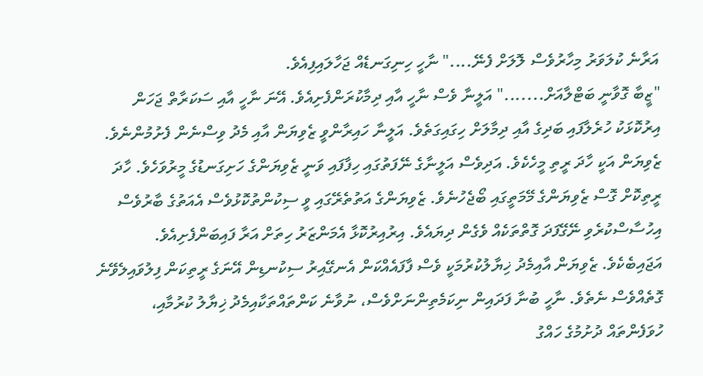އަރާނެ ކުލަވަރު މިހާރުވެސް ލޮލަށް ފެނޭ...." ނާހީ ހިނިގަނޑެއް ޖަހާލައިފިއެވެ.
"ޒީބާ ގޮވާނީ ބަޓްލާއަށް......." އަލީނާ ވެސް ނާހީ އާއި ދިމާކުރަންފެށިއެވެ. އޭނަ ނާހީ އާއި ސަކަރާތް ޖަހަން އިރުކޮޅަކު ހުރެލާފައި ބަދިގެ އާއި ދިމާލަށް ހިގައިގަތެވެ. އަލީނާ ހައިރާންވީ ޒެވިޔަން އާއި މެދު ވިސްނެން ފެށުމުންނެވެ. ޒެވިޔަން އަކީ ހާދަ ރީތި މީހެކެވެ. އަދިވެސް އަލީނާގެ ނޭފަތުގައި ހިފާފައި ވަނީ ޒެވިޔަންގެ ހަށިގަނޑުގެ މީރުވަހެވެ. ހާދަ ރީތިކޮށް ގޮސް ޒެވިޔަންގެ މޭމަތީގައި ބޯޖެހުނެވެ. ޒެވިޔަންގެ އަތުތެރޭގައި ވީ ސިކުންތުކޮޅުވެސް އެއަތުގެ ބާރުވެސް އިހުސާސްކުރެވި ނޭގޭފަދަ ގޮތްތަކެއް ވެގެން ދިޔައެވެ. އިރުއިރުކޮޅާ އެމަންޒަރު ހިތަށް އަރާ ފައިބަންފެށިއެވެ. އަޖައިބެކެވެ. ޒެވިޔަން އާއިމެދު ޚިޔާލުކުރުމަކީ ވެސް ފާފައެއްކަން އެނގޭއިރު ސިކުނޑިން އޭނަގެ ރީތިކަން ފިލުވައިލެވޭނެ ގޮތެއްވެސް ނެތެވެ. ނާހީ ބުނާ ފަދައިން ނިކަމެތިންނަށްވެސް، ނުވާނެ ކަންތައްތަކާއިމެދު ޚިޔާލު ކުރުމާއި، ހުވަފެންތައް ދުށުމުގެ ހައްގު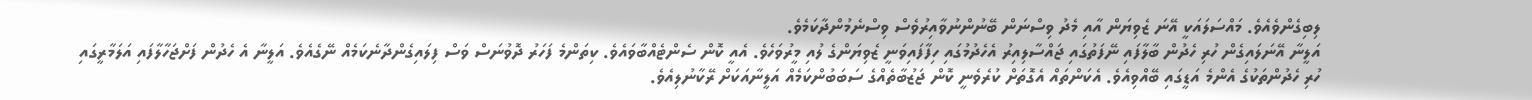ލިބިގެންވެއެވެ. މައްސަލައަކީ އޭނަ ޒެވިޔަން އާއި މެދު ވިސްނަން ބޭނުންނުވާއިރުވެސް ވިސްނެމުންދާކަމެވެ.
އަލީނާ އޭނަލައިގެން ހުރި ހެދުން ބާލާފައި ނޭފަތުގައި ޖައްސާލިއިރު އެހެދުމުގައި ހިފާފައިވަނީ ޒެވިޔަންގެ ލުއި މީރުވަހެވެ. އެއީ ކޮން ސެންޓެއްބާވައެވެ. ކިތަންމެ ފަހަރު ދޮވުނަސް ވަސް ފިލައިގެންދާނެކަމެއް ނޭގެއެވެ. އަލީނާ އެ ހެދުން ފަށްޖަހާލާފައި އަލަމާރީގައި ހުރި ހެދުންތަކުގެ އެންމެ އަޑީގައި ބޭއްވިއެވެ. އެކަންތައް އެގޮތަށް ކުރެވެނީ ކޮން ޖަޒުބާތެއްގެ ސަބަބުންކަމެއް އަލީނާއަކަށް ރޭކާނުލިއެވެ.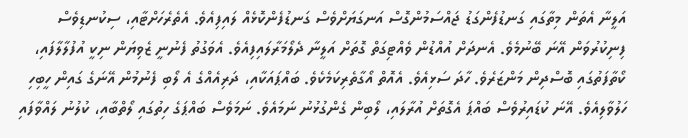އަލީނާ އެތަން މިތާގައި ގަނޑުފެންގަޑު ޖައްސަމުންގޮސް އަނގަޔަށްވެސް ގަނޑުފެންކޮޅެއް ލައިފިއެވެ. އެތެރެހަށްޓާއި، ސިކުނޑިވެސް ފިނިކުރުވަން އޭނަ ބޭނުމެވެ. އެނދަށް އުއްޑުން ވެއްޓިގަތް ގޮތަށް އަލީނާ ދެލޯމަރާލައިފިއެވެ. އެވަގުތު ފެނުނީ ޒެވިޔަން ނިކީ އުފުލާލާފައި، ކޯތާފަތުގައި ބޮސްދިން މަންޒަރެވެ. ހާދަ ސަޅިއެވެ. އެއޮތް އޯގާތެރިކަމެކެވެ. ބައްޕައަކާއި، ދަރިއެއްގެ އެ ލޯބި ފެނުމުން އޭނަގެ ގައިން ހީބިހި ހަލުވާލިއެވެ. އޭނަ ކުޑައިރުވެސް ބައްޕަ އެގޮތަށް އުރާލައި، ލޯބިން ގެންގުޅުނު ނަމައެވެ. ނަމަވެސް ބައްޕަގެ ހިތުގައި ލޯތްބާއި، ކުލުނު ލައްވާފައި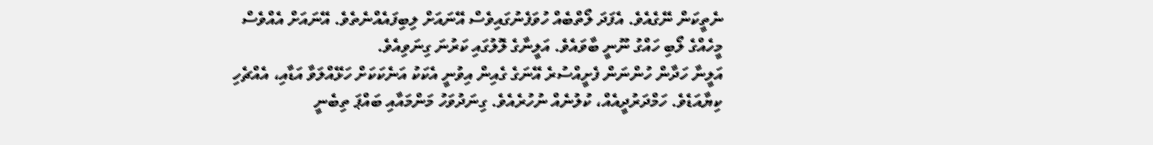ނެތީކަން ނޭގެއެވެ. އެފަދަ ލޯތްބެއް ހުވަފެނުގައިވެސް އޭނައަށް ލިބިފައެއްނެތެވެ. އޭނައަށް އެއްވެސް މީހެއްގެ ލޯބި ހައްގު ނޫނީ ބާވައެވެ. އަލީނާގެ ލޮލުގައި ކަރުނަ ގިނަވިއެވެ.
އަލީނާ ހަދާން ހުންނަން ފެށީއްސުރެ އޭނަގެ ގެއިން އިވުނީ އެކަކު އަނެކަކަށް ހަޅޭއްލަވާ އަޑާއި، އެއްޗެހި ކިޔާއަޑެވެ. ހަމްދަރުދީއެއް، ކުލުނެއް ނުހުރެއެވެ. ގިނަދުވަހު މަންމައާއި ބައްޕަ ތިބެނީ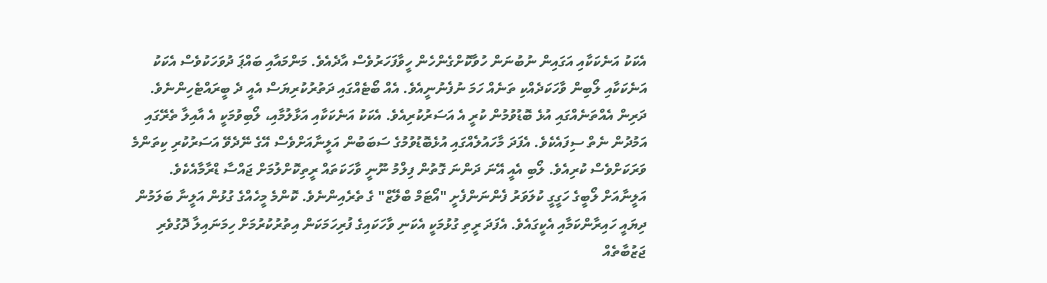އެކަކު އަނެކަކާއި އަގައިން ނުބުނަން ހުވާކޮށްގެންހެން ހީވާފަހަރުވެސް އާދެއެވެ. މަންމައާއި ބައްޕަ ދުވަހަކުވެސް އެކަކު އަނެކަކާއި ލޯބިން ވާހަކަދެއްކި ތަނެއް ހަމަ ނުފެނުނީއެވެ. އެއް ބޯޓެއްގައި ދަތުރުކުރިޔަސް އެއީ ދެ ބީރައްޓެހިންނެވެ. ދަރިން އެއްތަނެއްގައި އުޅެ ބޮޑުވުމުން ކުރީ އެ އަސަރުކުރިއެވެ. އެކަކު އަނެކަކާއި އަޅާލުމާއި، ލޯބިވުމަކީ އެ އާއިލާ ތެރޭގައި އަމުދުން ނެތް ސިފައެކެވެ. އެފަދަ މާހައުލެއްގައި އުޅެބޮޑުވުމުގެ ސަބަބުން އަލީނާއަށްވެސް އޭގެ ނޭދެވޭ އަސަރުކުރި ކިތަންމެ ވަރަކަށްވެސް ކުރިއެވެ. ލޯބި އެއީ އޭނަ ދަންނަ ގޮތުން ފިލްމު ނޫނީ ވާހަކަތައް ރީތިކޮށްލުމަށް ޖައްސާ ޑްރާމާއެކެވެ.
އަލީނާއަށް ލޯބީގެ ހަގީގީ ކުލަވަރު ފެންނަންފެށީ "އޯޓަމް ބްލޭޒް" ގެ ތެރެއިންނެވެ. ކޮންމެ މީހެއްގެ ގުޅުން އަލީނާ ބަލަމުން ދިޔައީ ހައިރާންކަމާއި އެކީގައެވެ. އެފަދަ ރީތި ގުޅުމަކީ އެކަނި ވާހަކައިގެ ފުރިހަމަކަން އިތުރުކުރުމަށް ހިމަނައިލާ ދޮގުވެރި ޖަޒުބާތެއް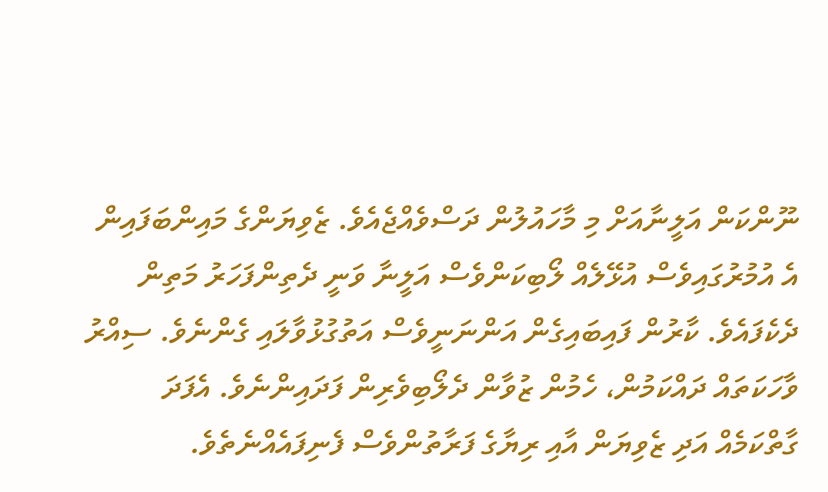ނޫންކަން އަލީނާއަށް މި މާހައުލުން ދަސްވެއްޖެއެވެ. ޒެވިޔަންގެ މައިންބަފައިން އެ އުމުރުގައިވެސް އުޅޭލެއް ލޯބިކަންވެސް އަލީނާ ވަނީ ދެތިންފަހަރު މަތިން ދެކެފައެވެ. ކާރުން ފައިބައިގެން އަންނަނީވެސް އަތުގުޅުވާލައި ގެންނެވެ. ސިއްރު ވާހަކަތައް ދައްކަމުން، ހެމުން ޒުވާން ދެލޯބިވެރިން ފަދައިންނެވެ. އެފަދަ ގާތްކަމެއް އަދި ޒެވިޔަން އާއި ރިޔާގެ ފަރާތުންވެސް ފެނިފައެއްނެތެވެ.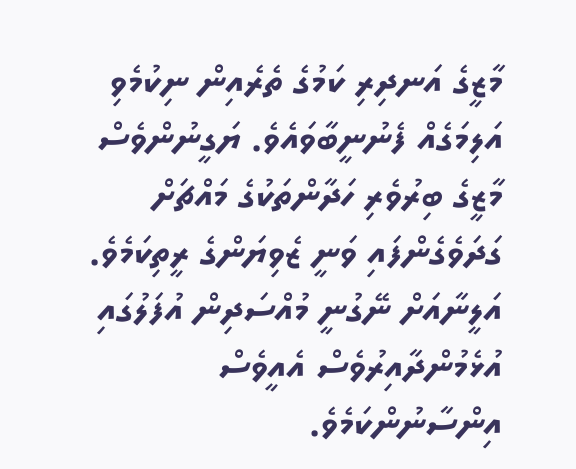މާޒީގެ އަނދިރި ކަމުގެ ތެރެއިން ނިކުމެވި އަލިމަގެއް ފެނުނީބާވައެވެ. ޔަގީނުންވެސް މާޒީގެ ބިރުވެރި ހަދާންތަކުގެ މައްޗަށް ގަދަވެގެންފައި ވަނީ ޒެވިޔަންގެ ރީތިކަމެވެ.
އަލީނާއަށް ނޭގުނީ މުއްސަދިން އުފަލުގައި އުޅެމުންދާއިރުވެސް އެއީވެސް އިންސާނުންކަމެވެ.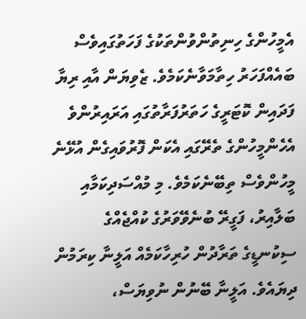އެމީހުންގެ ހިނިތުންވުންތަކުގެ ފަހަތުގައިވެސް ބައެއްފަހަރު ހިތާމަވާނެކަމެވެ. ޒެވިޔަން އާއި ރިޔާ ފަދައިން ކޮޓަރީގެ ހަތަރުފަރާތުގައި އަރައިރުންވެ އެހެންމީހުންގެ ތެރޭގައި އެކަން ފޮރުވައިގެން އުޅޭނެ މީހުންވެސް ތިބޭނެކަމެވެ. މި މުއްސަދިކަމާއި ބަލާއިރު، ފަގީރޭ ބުނެވޭވަރުގެ ކުއްޖެއްގެ ސިކުނޑީގެ ތަރާދުން ހުރިހާކަމެއް އަލީނާ ކިރަމުން ދިޔައެވެ. އަލީނާ ބޭނުން ނުވިޔަސް،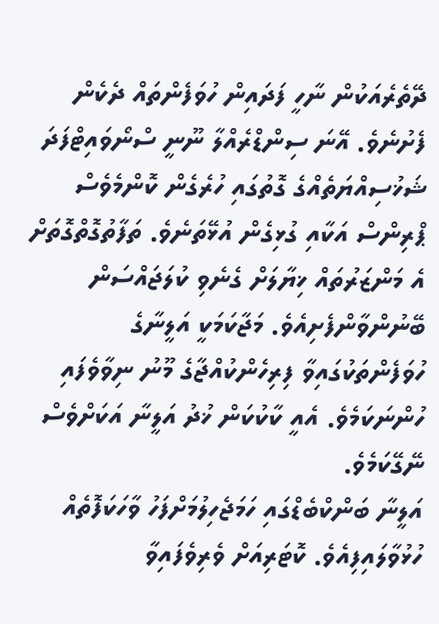ދޭތެރެއަކުން ނާހީ ފަދައިން ހުވަފެންތައް ދެކެން ފެށުނެވެ. އޭނަ ސިންޑްރެއްލާ ނޫނީ ސްނޯވައިޓްފަދަ ޝަޚުސިއްޔަތެއްގެ ގޮތުގައި ހުރެގެން ކޮންމެވެސް ޕްރިންސް އަކާއި ގުޅިގެން އުޅޭތަނެވެ. ތަފާތުގޮތްގޮތަށް އެ މަންޒަރުތައް ޚިޔާލަށް ގެނެވި ކުލަޖައްސަން ބޭނުންވާންފެށިއެވެ. މަޖާކަމަކީ އަލީނާގެ ހުވަފެންތަކުގައިވާ ފިރިހެންކުއްޖާގެ މޫނު ނިވާވެފައި ހުންނަކަމެވެ. އެއީ ކާކުކަން ޚުދު އަލީނާ އަކަށްވެސް ނޭގޭކަމެވެ.
އަލީނާ ބަންކްބެޑްގައި ހަމަޖެހިލުމަށްފަހު ވާހަކަފޮތެއް ހުޅުވާލައިފިއެވެ. ކޮޓަރިއަށް ވެރިވެފައިވާ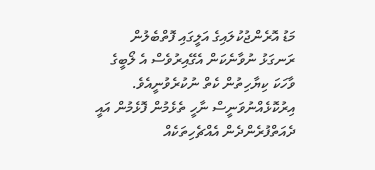މަޑު އޮރެންޖުކުލައިގެ އަލީގައި ފޮތްބެލުން ރަނގަޅު ނުވާނެކަން އެގޭއިރުވެސް އެ ލޯބީގެ ވާހަކަ ކިޔާހިތުން ކެތް ނުކުރެވުނީއެވެ. އިރުކޮޅެއްނުވަނީސް ނާހީ ތެޅެމުން ފޮޅެމުން އައީ ދެއަތްފުރެންދެން އެއްޗެހިތަކެއް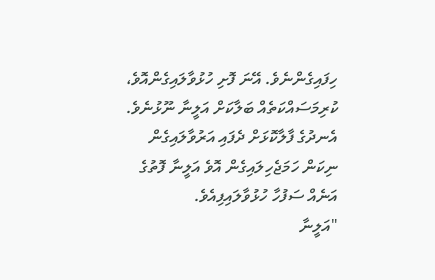ހިފައިގެންނެވެ. އޭނަ ފޮށި ހުޅުވާލައިގެންއޮވެ، ކުރިމަސައްކަތެއް ބަލާކަށް އަލީނާ ނޫޅުނެވެ. އެނދުގެ ފާލާކޮޅަށް ދެފައި އަރުވާލައިގެން ނިކަން ހަމަޖެހިލައިގެން އޮވެ އަލީނާ ފޮތުގެ އަނެއް ސަފުހާ ހުޅުވާލައިފިއެވެ.
"އަލީނާ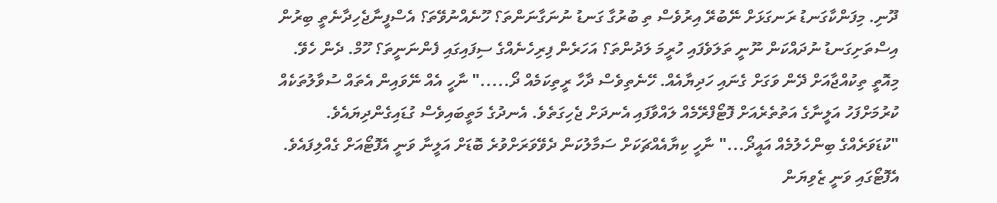ދޫނި. މިފަންކާގަނޑު ރަނގަޅަށް ނޭބުރޭ އިރުވެސް ތި ބުރުގާ ގަނޑު ނުނަގާނަންތަ؟ ހޫނެއްނުވޭތަ؟ އެސްފީނާޖެހިދާނެތީ ބިރުން އިސްތަށިގަނޑު ނުދައްކަން ނޫނީ ތަލަވެފައި ހުރީމަ ލަދުންތަ؟ އަހަރެން ފިރިހެނެއްގެ ސިފައިގައި ފެންނަނީތަ؟ ހޫމް. ދެން ހެވޭ. މިއޮތީ ތިކުއްޖާއަށް ދޭން ވަގަށް ގެނައި ހަދިޔާއެއް. ހޭނެތިވެސް ދާހާ ރީތިކަމެއް ދޯ....." ނާހީ އެއް ނޭވައިން އެތައް ސުވާލުތަކެއް ކުރުމަށްފަހު އަލީނާގެ އަތުތެރެއަށް ފޮޓޯފްރޭމެއް ލައްވާފައި އެނދަށް ޖެހިގަތެވެ. އެނދުގެ މަތީބައިވެސް ގުޑައިގެންދިޔައެވެ.
"ކުޑަވަރެއްގެ ބިންހެލުމެއް އައީދޯ..." ނާހީ ކިޔާއެއްޗަކަށް ސަމާލުކަން ދެވޭވަރަށްވުރެ ބޮޑަށް އަލީނާ ވަނީ އެފޮޓޯއަށް ގެއްލިފައެވެ. އެފޮޓޯގައި ވަނީ ޒެވިޔަން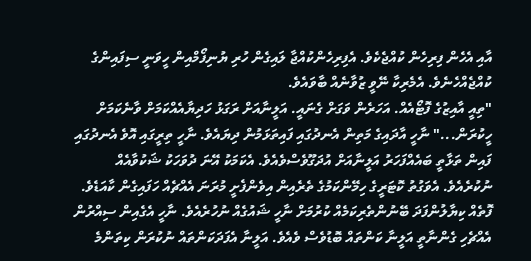އާއި އެހެން ފިރިހެން ކުއްޖެކެވެ. އެފިރިހެންކުއްޖާ ލައިގެން ހުރި ޔުނިފޯމްއިން ހީވަނީ ސިފައިންގެ ކުއްޖެއްހެނެވެ. އެމެރިކާ ނޭވީ ޒުވާނެއް ބާވައެވެ.
"ތިއީ އާއިޒުގެ ފޮޓޯއެއް. އަހަރެން ވަގަށް ގެނައީ. އަލީނާއަށް ރަގަޅު ހަދިޔާއެއްކަމަށް ވާނެކަމަށް ހީކުރަން..." ނާހީ އާދައިގެ މަތިން އެނދުގައި ފައިތަޅަމުން ދިޔައެވެ. ނާހީ ތިރީގައި އޮވެ އެނދުގައި ފައިން ތަޅާތީ ބައެއްފަހަރު އަލީނާއަށް އުދަގޫވެސްވެއެވެ. އެކަމަކު އޭނަ ދުވަހަކު ޝަކުވާއެއް ނުކުރެއެވެ. އެވަގުތު ކޮޓަރީގެ ހިމޭންކަމުގެ ތެރެއިން އިވެންފެށީ މުރަނަ އެއްޗެއް ހަފައިގެން ކާއަޑެވެ. ފޮތެއް ކިޔާލުންފަދަ ބޭނުންތެރިކަމެއް ކުރުމަށް ނާހީ ޝައުގެއް ނުހުރެއެވެ. ނާހީ އެގެއިން ސިއްރުން އެއްޗެހި ގެންނާތީ އަލީނާ ކަންތައް ބޮޑުވެސް ވެއެވެ. އަލީނާ އެފަދަކަންތައް ނުކުރަން ކިތަންމެ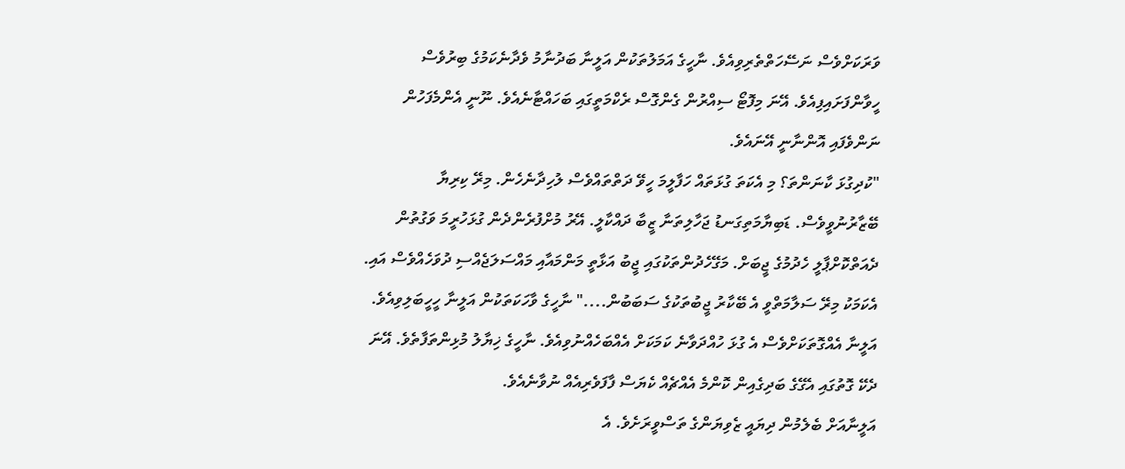ވަރަކަށްވެސް ނަސޭހަތްތެރިވިއެވެ. ނާހީގެ އަމަލުތަކުން އަލީނާ ބަދުނާމު ވެދާނެކަމުގެ ބިރުވެސް ހީވާންފަށައިފިއެވެ. އޭނަ މިފޮޓޯ ސިއްރުން ގެންގޮސް ރެކްމަތީގައި ބަހައްޓާނެއެވެ. ނޫނީ އެންމެފަހުން ނަންވެފައި އޮންނާނީ އޭނައެވެ.
"ކުދިގުޅަ ކާނަންތަ؟ މި އެކަތަ ގުޅަތައް ހަފާލީމަ ހީވޭ ދަތްތައްވެސް ލުހިދާނެހެން. މިރޭ ކިރިޔާ ބޭޒާރުނުވީވެސް. ޑަބިޔާމަތިގަނޑު ޖަހާލިތަނާ ޒީބާ ދައްކާލީ. އޭރު މުށްފުރެންދެން ގުޅަހުރީމަ ވަގުތުން ދެއަތްކޮށްޕާލީ ހެދުމުގެ ޖީބަށް. މަގޭހެދުންތަކުގައި ޖީބު އަޅާތީ މަންމައާއި މައްސަލަޖެއްސި ދުވަހެއްވެސް އައި. އެކަމަކު މިރޭ ސަލާމަތްވީ އެ ބޭކާރު ޖީބުތަކުގެ ސަބަބުން...." ނާހީގެ ވާހަކަތަކުން އަލީނާ ހީހީބަލިވިއެވެ. އަލީނާ އެއްގޮތަކަށްވެސް އެ ގުޅަ ހުއްދަވާނެ ކަމަކަށް އެއްބަހެއްނުވިއެވެ. ނާހީގެ ޚިޔާލު މުޅިންތަފާތެވެ. އޭނަ ދެކޭ ގޮތުގައި އެގޭގެ ބަދިގެއިން ކޮންމެ އެއްޗެއް ކެޔަސް ފާފަވެރިއެއް ނުވާނެއެވެ.
އަލީނާއަށް ބެލެމުން ދިޔައީ ޒެވިޔަންގެ ތަސްވީރަށެވެ. އެ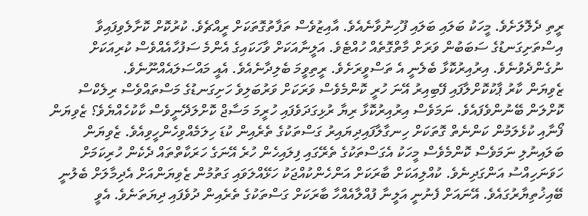ރީތި ދެލޮލަށެވެ. މީހަކު ބަލައި ބަލައި ފޫހިނުވާނެއެވެ. އާއިޒުވެސް ތަފާތުގޮތަކަށް ރީއްޗެވެ. ކުރުކޮށް ކޮށާލެވިފައިވާ އިސްތަށިގަނޑުގެ ސަބަބުން ވަރަށް މާތްގޮތެއް ހުއްޓެވެ. އަލީނާއަކަށް ވާހަކައިގެ އެންމެ ސަފުހާއެއްވެސް ކުރިއަކަށް ނުގެންދެވުނެވެ. އިރުއިރުކޮޅާ ބެލެނީ އެ ތަސްވީރަށެވެ. ރީތިވީމަ ބެލިދާނެއެވެ. އެއީ މައްސަލައެއްނޫނެވެ.
ޒެވިޔަން ކާރު ޕާކުކޮށްލާފައި ފޭބިއިރު އޭނަ ހުރީ ކޮންމެވެސް ވަރަކަށް ވަރުބަލިވެ ހަށިގަނޑުގެ މަސްތައްވެސް ރިލެކްސް ކޮށްލަން ބޭނުންވެފައެވެ. ނަމަވެސް އިރުއިރުކޮޅާ ރިޔާ ރުޅިގަދަވެފައި ހުރީމަ މަސާޖް ކޮށްލަދޭނީވެސް ކާކުހެއްޔެވެ؟ ޒެވިޔަން ފޯނާއި ކުޅެލަމުން ކަންނެތް ގޮތަކަށް ހިނގާލާފައިދިޔައިރު ގަސްތަކުގެ ތެރެއިން ކުޑަ ހިލަމެއްވިހެންހީވިއެވެ. ޒެވިޔަން ބަލައިނުލި ނަމަވެސް ކޮންމެވެސް މީހަކު އެގަސްތަކުގެ ތެރޭގައި ފިލައިހެން ހުރެ އޭނަގެ ހަރަކާތްތައް ދެކެން ހުރިކަމަށް ހަވަނަހިއްސު އަންގަދިނެވެ. ކުއްލިއަކަށް ބާރަކަށް އަންހެންކުއްޖަކު ހަޅޭއްލަވައި ގަތުމުން ޒެވިޔަންއަށް އެދިމާލަށް ބެލުނީ ބޭއިޚުތިޔާރުގައެވެ. އޭނައަށް ފެނުނީ އަލީނާ ފުއްލާއެއްހާ ބާރަކަށް ގަސްތަކުގެ ތެރެއިން ދުވެފައި ދިޔަތަނެވެ. އެވީ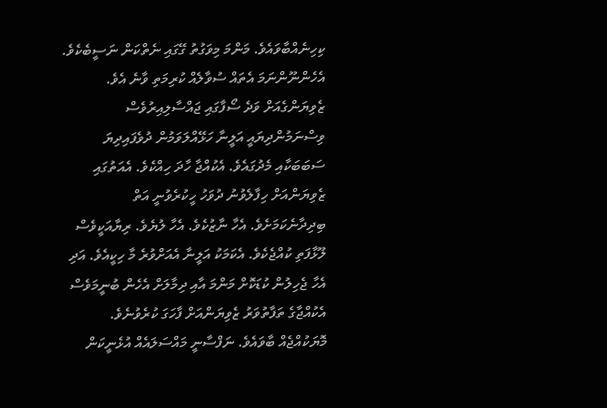ކިހިނެއްބާވައެވެ. މަންމަ މިވަގުތު ގޭގައި ނެތްކަން ނަސީބެކެވެ. އެހެންނޫންނަމަ އެތައް ސުވާލެއް ކުރިމަތި ވާނެ އެވެ.
ޒެވިޔަންގެއަށް ވަދެ ސޯފާގައި ޖައްސާލިއިރުވެސް ވިސްނަމުންދިޔައީ އަލީނާ ހަޅޭއްލަވަމުން ދުވެފައިދިޔަ ސަބަބަކާއި މެދުގައެވެ. އެކުއްޖާ ހާދަ ހިއްކެވެ. އެއަތުގައި ޒެވިޔަންއަށް ހިފާލެވުނު ދުވަހު ހީކުރެވުނީ އަތް ބިދިދާނެކަމަށެވެ. އެހާ ނާޒުކެވެ. އެހާ ލުޔެވެ. ރިޔާއަކީވެސް ލޫޅާފަތި ކުއްޖެކެވެ. އެކަމަކު އަލީނާ އެއަށްވުރެ މާ ހިކީއެވެ. އަދި އެހާ ޖެހިލުން ކުޑަކޮށް މަންމަ އާއި ދިމާލަށް އެހެން ބުނީމަވެސް އެކުއްޖާގެ ތަފާތުވަރު ޒެވިޔަންއަށް ފާހަގަ ކުރެވުނެވެ. މޮޔަކުއްޖެއް ބާވައެވެ. ނަފްސާނީ މައްސަލައެއް އުޅެނީކަން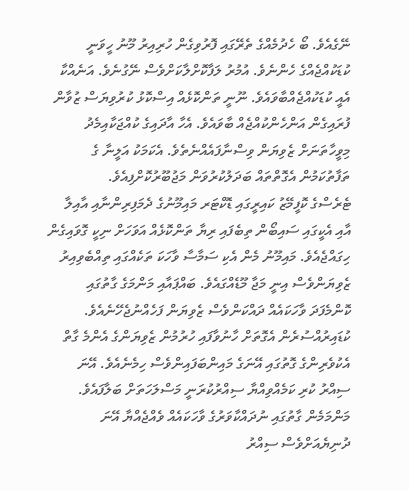ނޭގެއެވެ. ބޯ ހެދުމެއްގެ ތެރޭގައި ފޮރުވިގެން ހުރިއިރު މޫނު ހީވަނީ ކުޑަކުއްޖެއްގެ ހެންނެވެ. އުމުރު ލަފާކޮށްލާކަށްވެސް ނޭގުނެވެ. އަނެއްކާ އެއީ ކުޑަކުއްޖެއްބާވައެވެ. ނޫނީ ތަންކޮޅެއް އިސްކޮޅު ކުރުވިޔަސް ޒުވާން ފުރައިގެން އަންހެންކުއްޖެއް ބާވައެވެ. އެހާ އާދައިގެ ކުއްޖަކާއިމެދު މިވީހާތަނަށް ޒެވިޔަން ވިސްނާފައެއްނެތެވެ. އެކަމަކު އަލީނާ ގެ ތަފާތުކަމުން އެގޮތްތައް ބަދަލުކުރުވަން މަޖުބޫރުކޮށްފިއެވެ.
ޓެރެސްގެ ކޮފީމޭޒު ކައިރީގައި ޑޮކްޓަރ މައިމޫނުގެ ދެމަފިރިންނާއި އާއިލާ އާއި އެކީގައި ސައިބޯން ތިބެފައި ރިޔާ ތަންކޮޅެއް އަވަހަށް ނިކީ ގޮވައިގެން ހިގައްޖެއެވެ. މައިމޫނު މެން އެކި ސަމާސާ ވާހަކަ ތަކެއްގައި ތިއްބެވިއިރު ޒެވިޔަންވެސް އިނީ މަޖާ މޫޑެއްގައެވެ. ބައްޕައާއި މަންމަގެ ގާތުގައި ކޮންމެފަދަ ވާހަކައެއް ދައްކަންވެސް ޒެވިޔަން ފަހެއްނުޖެހޭނެއެވެ. ކުޑައިރުއްސުރެން އެގޮތަށް ހާނުވާފައި ހުރުމުން ޒެވިޔަންގެ އެންމެ ގާތް އެކުވެރިންގެ ގޮތުގައި އޭނަގެ މައިންބަފައިންވެސް ހިމެނެއެވެ. އޭނަ ސިއްރު ކުރި ކަމެއްވިއްޔާ ސިއްރުކުރަނީ މަސްލަހަތަށް ބަލާފައެވެ. މަންމަމެން ގާތުގައި ނުދައްކާވަރުގެ ވާހަކައެއް ވެއްޖެއްޔާ އޭނަ ދުނިޔެއަށްވެސް ސިއްރު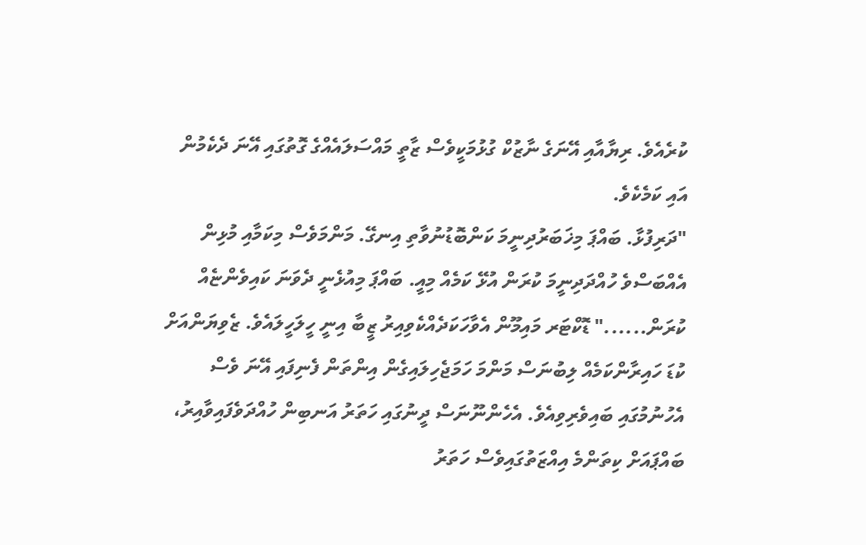ކުރެއެވެ. ރިޔާއާއި އޭނަގެ ނާޒުކް ގުޅުމަކީވެސް ޒާތީ މައްސަލައެއްގެ ގޮތުގައި އޭނަ ދެކެމުން އައި ކަމެކެވެ.
"ދަރިފުޅާ. ބައްޕަ މިޚަބަރުދިނީމަ ކަންބޮޑުނުވާތި އިނގޭ. މަންމަވެސް މިކަމާއި މުޅިން އެއްބަސްވެ ހުއްދަދިނީމަ ކުރަން އުޅޭ ކަމެއް މިއީ. ބައްޕަ މިއުޅެނީ ދެވަނަ ކައިވެންޏެއް ކުރަން......" ޑޮކްޓަރ މައިމޫން އެވާހަކަދެއްކެވިއިރު ޒީބާ އިނީ ހީލަހީލައެވެ. ޒެވިޔަންއަށް ކުޑަ ހައިރާންކަމެއް ލިބުނަސް މަންމަ ހަމަޖެހިލައިގެން އިންތަން ފެނިފައި އޭނަ ވެސް އެހުނުމުގައި ބައިވެރިވިއެވެ. އެހެންނޫނަސް ދީނުގައި ހަތަރު އަނބިން ހުއްދަވެފައިވާއިރު، ބައްޕައަށް ކިތަންމެ އިއްޒަތުގައިވެސް ހަތަރު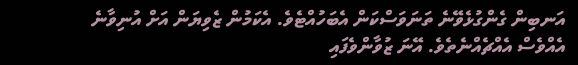އަނބިން ގެންގުޅެވޭނެ ތަނަވަސްކަން އެބަހުއްޓެވެ. އެކަމުން ޒެވިޔަން އަށް އުނިވާނެ އެއްވެސް އެއްޗެއްނެތެވެ. އޭނަ ޒުވާންވެފައި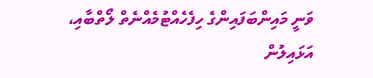ވަނީ މައިންބަފައިންގެ ހިފެހެއްޓުމެއްނެތް ލޯތްބާއި، އަޅައިލުން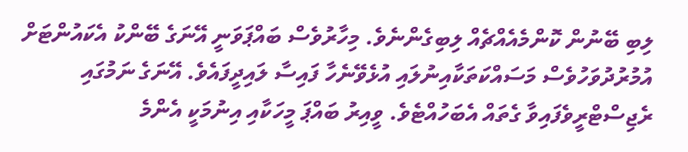ލިބި ބޭނުން ކޮންމެއެއްޗެއް ލިބިގެންނެވެ. މިހާރުވެސް ބައްޕަވަނީ އޭނަގެ ބޭންކު އެކައުންޓަށް އުމުރުދުވަހުވެސް މަސައްކަތަކާއިނުލައި އުޅެވޭނެހާ ފައިސާ ލައިދީފައެވެ. އޭނަގެ ނަމުގައި ރެޖިސްޓްރީވެފައިވާ ގެތައް އެބަހުއްޓެވެ. ވީއިރު ބައްޕަ މީހަކާއި އިނުމަކީ އެންމެ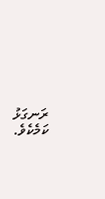ރަނގަޅު ކަމެކެވެ.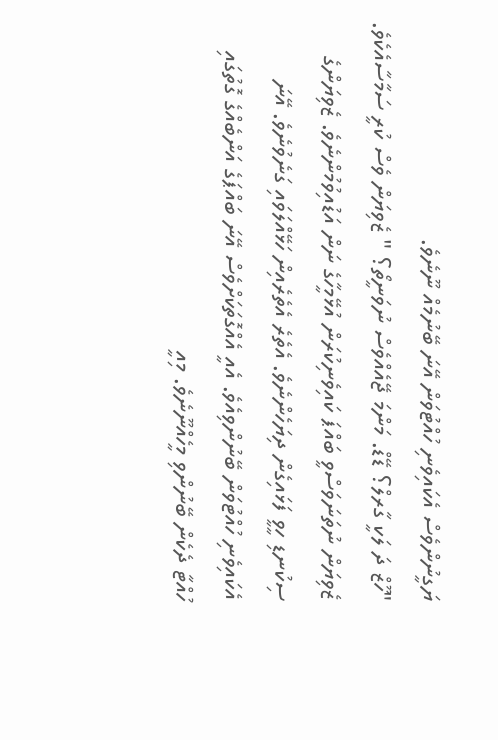ޔަގީނުންވެސް އެކައިވެނި ހުއްޓުވަން އޭނަ ބޭނުމެއް ނޫނެވެ.
"ހޫޒް ދަ ލަކީ ގާރލް؟ ޑޭޑް. މަންމަ ޖޭއެއްވެސް ނުވަނީތޯ؟ " ޒެވިޔަން ވެސް ކުރީ ސަމާސާއެކެވެ. ޒެވިޔަން ނުތަނަވަސްވީ ބައްޕަ ކައިވެނިކުރަން އުޅޭމީހާގެ ނަން އަޑުއިވުމުންނެވެ. ޒެވިޔަންގެ ސިކުނޑި ހީވީ ފަޅައިގެން ދިޔަހެންނެވެ. އެތެރެ އެތެރެއިން ހަޅޭއްލަވައި ގަނެވުނެވެ. އޭނަ އެކައިވެނި ހުއްޓުވަން ބޭނުންވިއެވެ. އެއީ އެއްގޮތަކަށްވެސް އޭނަ ބައްޕަގެ އަންބެއްގެ ގޮތުގައި ހުއްޓާ ދެކެން ބޭނުންވި މީހެއްނޫނެވެ. މިއީ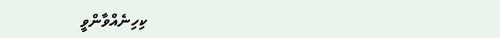ކިހިނެއްވާންވީ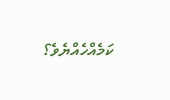ކަމެއްހެއްޔެވެ؟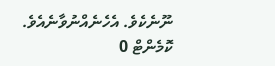ނޫނެކެވެ. އެހެނެއްނުވާނެއެވެ.
ކޮމެންޓް 0